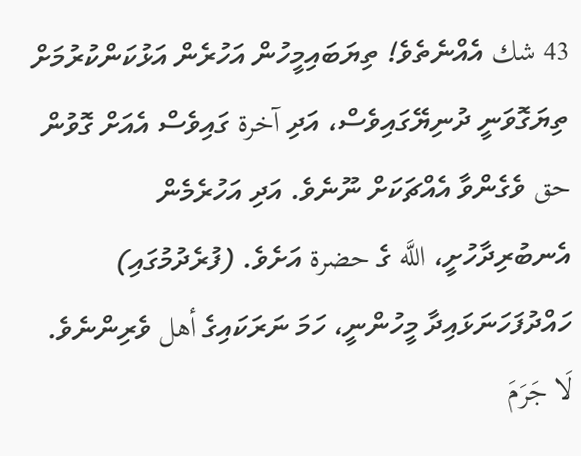43 شك އެއްނެތެވެ! ތިޔަބައިމީހުން އަހުރެން އަޅުކަންކުރުމަށް ތިޔަގޮވަނީ ދުނިޔޭގައިވެސް، އަދި آخرة ގައިވެސް އެއަށް ގޮވުން حق ވެގެންވާ އެއްޗަކަށް ނޫނެވެ. އަދި އަހުރެމެން އެނބުރިދާހުށީ، اللَّه ގެ حضرة އަށެވެ. (ފުރެދުމުގައި) ހައްދުފަހަނަޅައިދާ މީހުންނީ، ހަމަ ނަރަކައިގެ أهل ވެރިންނެވެ. لَا جَرَمَ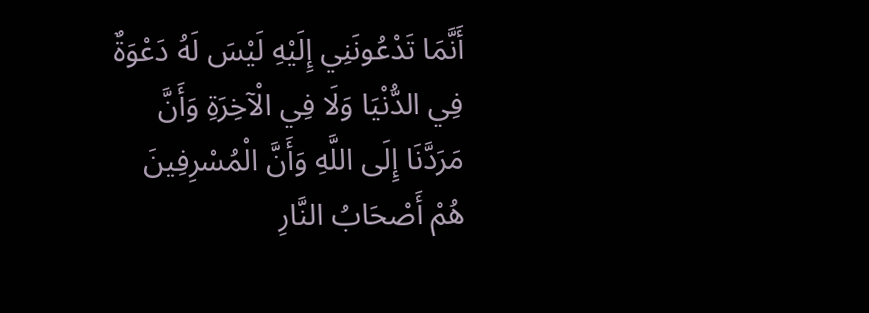أَنَّمَا تَدْعُونَنِي إِلَيْهِ لَيْسَ لَهُ دَعْوَةٌ فِي الدُّنْيَا وَلَا فِي الْآخِرَةِ وَأَنَّ مَرَدَّنَا إِلَى اللَّهِ وَأَنَّ الْمُسْرِفِينَ هُمْ أَصْحَابُ النَّارِ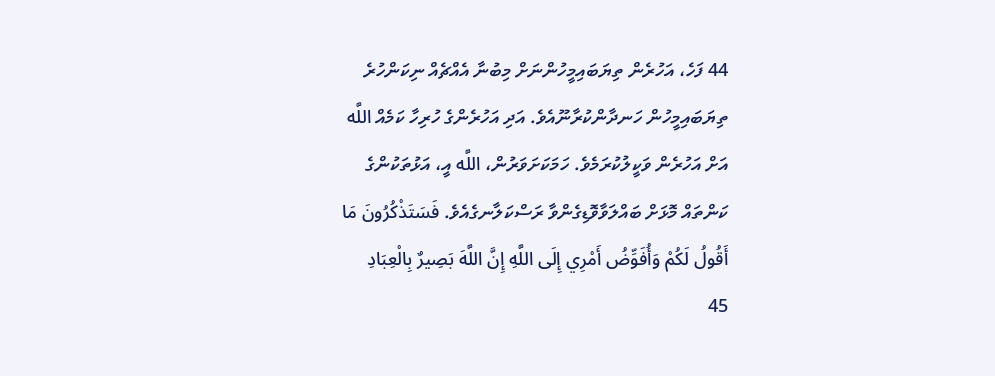44 ފަހެ، އަހުރެން ތިޔަބައިމީހުންނަށް މިބުނާ އެއްޗެއް ނިކަންހުރެ ތިޔަބައިމީހުން ހަނދާންކުރާނޫއެވެ. އަދި އަހުރެންގެ ހުރިހާ ކަމެއް اللَّه އަށް އަހުރެން ވަކީލުކުރަމެވެ. ހަމަކަށަވަރުން، اللَّه އީ، އަޅުތަކުންގެ ކަންތައް މޮޅަށް ބައްލަވާވޮޑިގެންވާ ރަސްކަލާނގެއެވެ. فَسَتَذْكُرُونَ مَا أَقُولُ لَكُمْ وَأُفَوِّضُ أَمْرِي إِلَى اللَّهِ إِنَّ اللَّهَ بَصِيرٌ بِالْعِبَادِ
45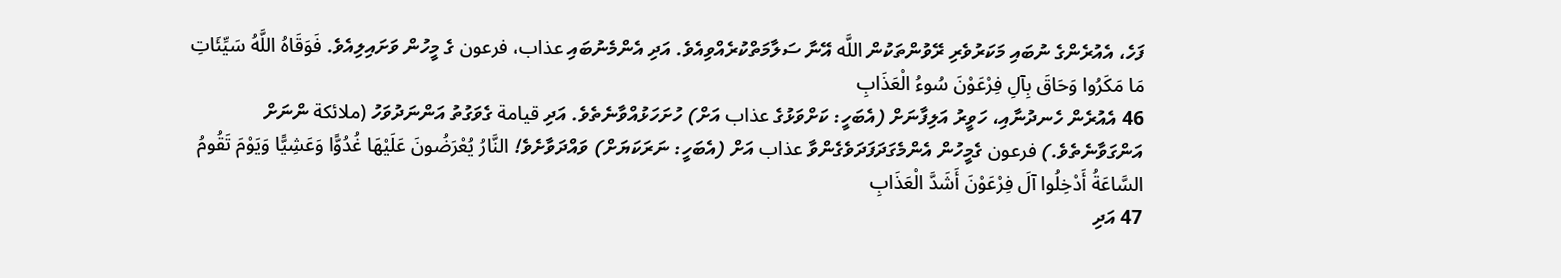ފަހެ، އެއުރެންގެ ނުބައި މަކަރުވެރި ރޭވުންތަކުން اللَّه އޭނާ ސަލާމަތްކުރެއްވިއެވެ. އަދި އެންމެނުބައި عذاب، فرعون ގެ މީހުން ވަށައިލިއެވެ. فَوَقَاهُ اللَّهُ سَيِّئَاتِ مَا مَكَرُوا وَحَاقَ بِآلِ فِرْعَوْنَ سُوءُ الْعَذَابِ
46 އެއުރެން ހެނދުނާއި، ހަވީރު އަލިފާނަށް (އެބަހީ: ކަށްވަޅުގެ عذاب އަށް) ހުށަހަޅުއްވާނެތެވެ. އަދި قيامة ގެވަގުތު އަންނަދުވަހު (ملائكة ންނަށް އަންގަވާނެތެވެ.) فرعون ގެމީހުން އެންމެގަދަފަދަވެގެންވާ عذاب އަށް (އެބަހީ: ނަރަކަޔަށް) ވައްދަވާށެވެ! النَّارُ يُعْرَضُونَ عَلَيْهَا غُدُوًّا وَعَشِيًّا وَيَوْمَ تَقُومُ السَّاعَةُ أَدْخِلُوا آلَ فِرْعَوْنَ أَشَدَّ الْعَذَابِ
47 އަދި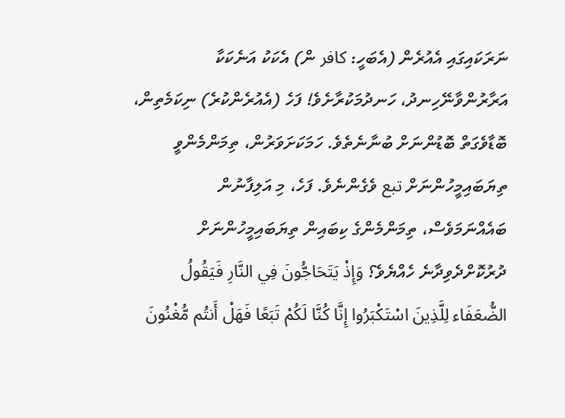ނަރަކައިގައި އެއުރެން (އެބަހީ: كافر ން) އެކަކު އަނެކަކާ އަރާރުންވާނޭހިނދު، ހަނދުމަކުރާށެވެ! ފަހެ (އެއުރެންކުރެ) ނިކަމެތިން، ބޮޑާވެގަތް ބޮޑުންނަށް ބުނާނެތެވެ. ހަމަކަށަވަރުން، ތިމަންމެންވީ ތިޔަބައިމީހުންނަށް تبع ވެގެންނެވެ. ފަހެ، މި އަލިފާނުން ބައެއްނަމަވެސް، ތިމަންމެންގެ ކިބައިން ތިޔަބައިމީހުންނަށް ދުރުކޮށްދެވިދާނެ ހެއްޔެވެ؟ وَإِذْ يَتَحَاجُّونَ فِي النَّارِ فَيَقُولُ الضُّعَفَاء لِلَّذِينَ اسْتَكْبَرُوا إِنَّا كُنَّا لَكُمْ تَبَعًا فَهَلْ أَنتُم مُّغْنُونَ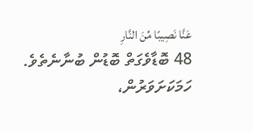عَنَّا نَصِيبًا مِّنَ النَّارِ
48 ބޮޑާވެގަތް ބޮޑުން ބުނާނެތެވެ. ހަމަކަށަވަރުން،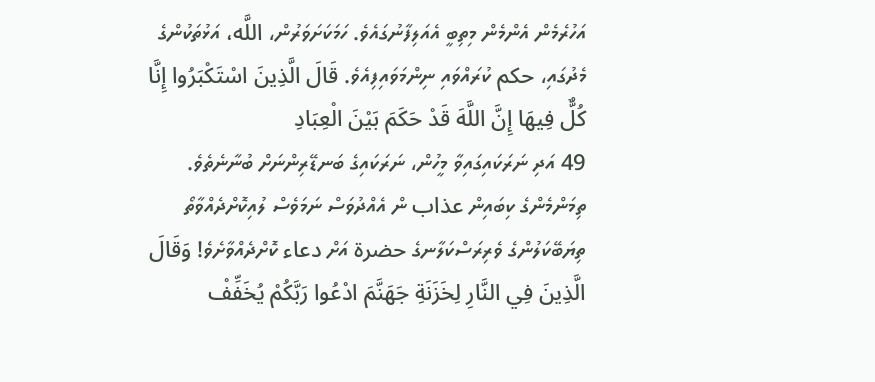އަހުރެމެން އެންމެން މިތިބީ އެއަލިފާނުގައެވެ. ހަމަކަށަވަރުން، اللَّه، އަޅުތަކުންގެ މެދުގައި، حكم ކުރައްވައި ނިންމަވައިފިއެވެ. قَالَ الَّذِينَ اسْتَكْبَرُوا إِنَّا كُلٌّ فِيهَا إِنَّ اللَّهَ قَدْ حَكَمَ بَيْنَ الْعِبَادِ
49 އަދި ނަރަކައިގައިވާ މީހުން، ނަރަކައިގެ ބަނޑޭރިންނަށް ބުނާނެތެވެ. ތިމަންމެންގެ ކިބައިން عذاب ން އެއްދުވަސް ނަމަވެސް ލުއިކޮށްދެއްވާތޯ ތިޔަބޭކަލުންގެ ވެރިރަސްކަލާނގެ حضرة އަށް دعاء ކޮށްދެއްވާށެވެ! وَقَالَ الَّذِينَ فِي النَّارِ لِخَزَنَةِ جَهَنَّمَ ادْعُوا رَبَّكُمْ يُخَفِّفْ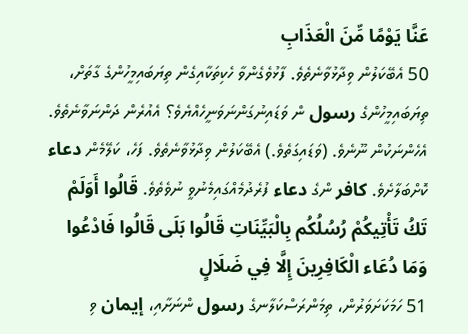عَنَّا يَوْمًا مِّنَ الْعَذَابِ
50 އެބޭކަލުން ވިދާޅުވާނެތެވެ. ފާޅުވެގެންވާ ހެކިތަކާއިގެން ތިޔަބައިމީހުންގެ ގާތަށް، ތިޔަބައިމީހުންގެ رسول ން ވަޑައިނުގަންނަވަނީހެއްޔެވެ؟ އެއުރެން ދަންނަވާނެތެވެ. އެހެންނަކުން ނޫނެވެ. (ވަޑައިގަތެވެ.) އެބޭކަލުން ވިދާޅުވާނެތެވެ. ފަހެ، ކަލޭމެން دعاء ކޮށްބަލާށެވެ. كافر ންގެ دعاء ފުރެދުމެއްގައިމެނުވީ ނުވެތެވެ. قَالُوا أَوَلَمْ تَكُ تَأْتِيكُمْ رُسُلُكُم بِالْبَيِّنَاتِ قَالُوا بَلَى قَالُوا فَادْعُوا وَمَا دُعَاء الْكَافِرِينَ إِلَّا فِي ضَلَالٍ
51 ހަމަކަށަވަރުން، ތިމަންރަސްކަލާނގެ رسول ންނަށާއި، إيمان ވި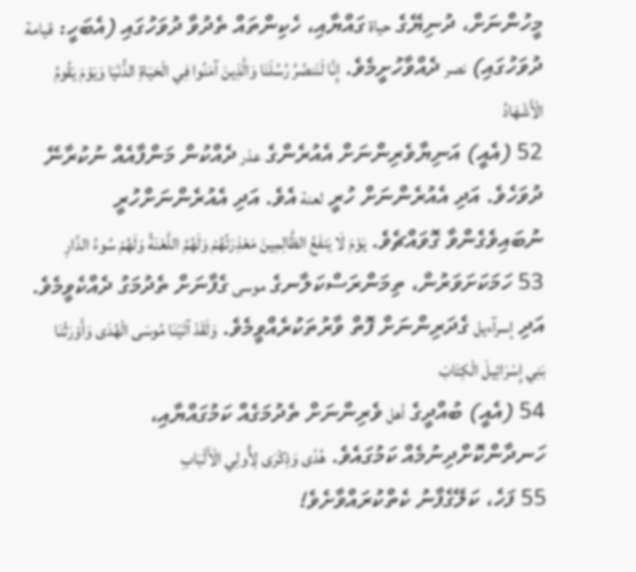މީހުންނަށް، ދުނިޔޭގެ حياة ގައްޔާއި، ހެކިންތައް ތެދުވާ ދުވަހުގައި (އެބަހީ: قيامة ދުވަހުގައި) نصر ދެއްވާހުށީމެވެ. إِنَّا لَنَنصُرُ رُسُلَنَا وَالَّذِينَ آمَنُوا فِي الْحَيَاةِ الدُّنْيَا وَيَوْمَ يَقُومُ الْأَشْهَادُ
52 (އެއީ) އަނިޔާވެރިންނަށް އެއުރެންގެ عذر ދެއްކުން މަންފާއެއް ނުކުރާނޭ ދުވަހެވެ. އަދި އެއުރެންނަށް ހުރީ لعنة އެވެ. އަދި އެއުރެންނަށްހުރީ ނުބައިވެގެންވާ ގޮވައްޗެވެ. يَوْمَ لَا يَنفَعُ الظَّالِمِينَ مَعْذِرَتُهُمْ وَلَهُمُ اللَّعْنَةُ وَلَهُمْ سُوءُ الدَّارِ
53 ހަމަކަށަވަރުން، ތިމަންރަސްކަލާނގެ موسى ގެފާނަށް ތެދުމަގު ދެއްކެވީމެވެ. އަދި إسرآءيل ގެދަރިންނަށް ފޮތް ވާރުތަކުރެއްވީމެވެ. وَلَقَدْ آتَيْنَا مُوسَى الْهُدَى وَأَوْرَثْنَا بَنِي إِسْرَائِيلَ الْكِتَابَ
54 (އެއީ) ބުއްދީގެ أهل ވެރިންނަށް ތެދުމަގެއް ކަމުގައްޔާއި، ހަނދާންކޮށްދިނުމެއް ކަމުގައެވެ. هُدًى وَذِكْرَى لِأُولِي الْأَلْبَابِ
55 ފަހެ، ކަލޭގެފާނު ކެތްކުރައްވާށެވެ!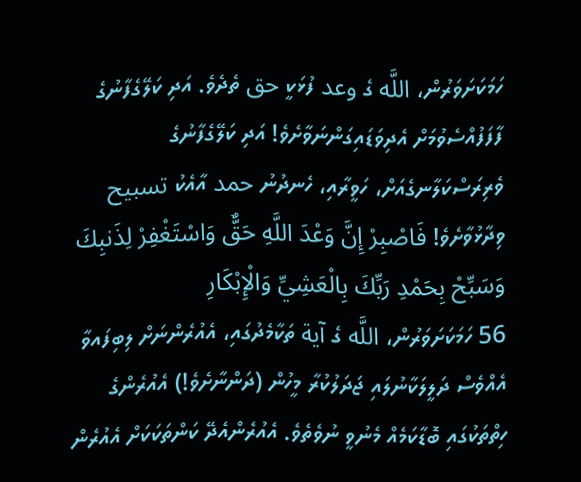ހަމަކަށަވަރުން، اللَّه ގެ وعد ފުޅަކީ حق ތެދެވެ. އަދި ކަލޭގެފާނުގެ ފާފަފުއްސެވުމަށް އެދިވަޑައިގަންނަވާށެވެ! އަދި ކަލޭގެފާނުގެ ވެރިރަސްކަލާނގެއަށް، ހަވީރާއި، ހެނދުނު حمد އާއެކު تسبيح ވިދާޅުވާށެވެ! فَاصْبِرْ إِنَّ وَعْدَ اللَّهِ حَقٌّ وَاسْتَغْفِرْ لِذَنبِكَ وَسَبِّحْ بِحَمْدِ رَبِّكَ بِالْعَشِيِّ وَالْإِبْكَارِ
56 ހަމަކަށަވަރުން، اللَّه ގެ آية ތަކާމެދުގައި، އެއުރެންނަށް ލިބިފައވާ އެއްވެސް ދަލީލަކާނުލައި ޖަދަލުކުރާ މީހުން (ދަންނާށެވެ!) އެއުރެންގެ ހިތްތަކުގައި ބޮޑާކަމެއް މެނުވީ ނުވެތެވެ. އެއުރެންއެދޭ ކަންތަކަކަށް އެއުރެން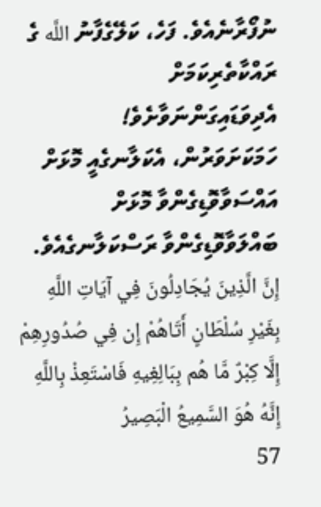ނުފޯރާނެއެވެ. ފަހެ، ކަލޭގެފާނު اللَّه ގެ ރައްކާތެރިކަމަށް އެދިވަޑައިގަންނަވާށެވެ! ހަމަކަށަވަރުން، އެކަލާނގެއީ މޮޅަށް އައްސަވާވޮޑިގެންވާ މޮޅަށް ބައްލަވާވޮޑިގެންވާ ރަސްކަލާނގެއެވެ. إِنَّ الَّذِينَ يُجَادِلُونَ فِي آيَاتِ اللَّهِ بِغَيْرِ سُلْطَانٍ أَتَاهُمْ إِن فِي صُدُورِهِمْ إِلَّا كِبْرٌ مَّا هُم بِبَالِغِيهِ فَاسْتَعِذْ بِاللَّهِ إِنَّهُ هُوَ السَّمِيعُ الْبَصِيرُ
57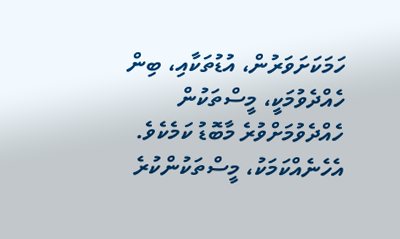ހަމަކަށަވަރުން، އުޑުތަކާއި، ބިން ހެއްދެވުމަކީ، މީސްތަކުން ހެއްދެވުމަށްވުރެ މާބޮޑު ކަމެކެވެ. އެހެނެއްކަމަކު، މީސްތަކުންކުރެ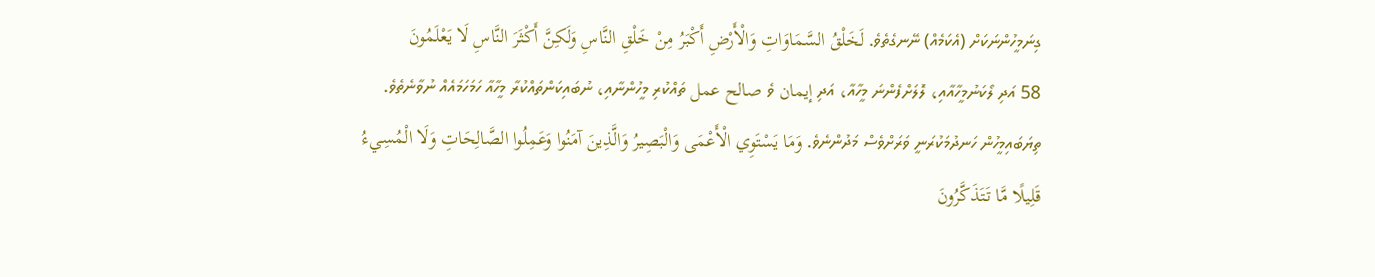ގިނަމީހުންނަކަށް (އެކަމެއް) ނޭނގެތެވެ. لَخَلْقُ السَّمَاوَاتِ وَالْأَرْضِ أَكْبَرُ مِنْ خَلْقِ النَّاسِ وَلَكِنَّ أَكْثَرَ النَّاسِ لَا يَعْلَمُونَ
58 އަދި ލޯކަނުމީހާއާއި، ލޮލަށްފެންނަ މީހާއާ، އަދި إيمان ވެ صالح عمل ތައްކުރި މީހުންނާއި، ނުބައިކަންތައްކުރާ މީހާއާ ހަމަހަމައެއް ނުވާނެތެވެ. ތިޔަބައިމީހުން ހަނދުމަކުރަނީ ވަރަށްވެސް މަދުންނެވެ. وَمَا يَسْتَوِي الْأَعْمَى وَالْبَصِيرُ وَالَّذِينَ آمَنُوا وَعَمِلُوا الصَّالِحَاتِ وَلَا الْمُسِيءُ قَلِيلًا مَّا تَتَذَكَّرُونَ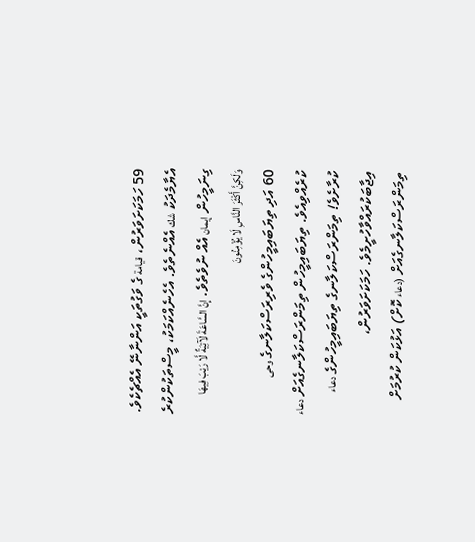59 ހަމަކަށަވަރުން، قيامة ގެ ވަގުތަކީ އަންނާނޭ އެއްޗެކެވެ. އެޔާމެދަކު شك އެއްނެތެވެ. އެހެނެއްކަމަކު، މީސްތަކުންކުރެ ގިނަމީހުން إيمان އެއް ނުވެތެވެ. إِنَّ السَّاعَةَ لَآتِيَةٌ لَّا رَيْبَ فِيهَا وَلَكِنَّ أَكْثَرَ النَّاسِ لَا يُؤْمِنُونَ
60 އަދި ތިޔަބައިމީހުންގެ ވެރިރަސްކަލާނގެ وحى ކުރެއްވިއެވެ. ތިޔަބައިމީހުން ތިމަންރަސްކަލާނގެއަށް دعاء ކުރާށެވެ! ތިމަންރަސްކަލާނގެ ތިޔަބައިމީހުންގެ دعاء އިޖާބަކުރައްވާހުށީމެވެ. ހަމަކަށަވަރުން، ތިމަންރަސްކަލާނގެއަށް (دعاء ކޮށް) އަޅުކަން ކުރުމަށް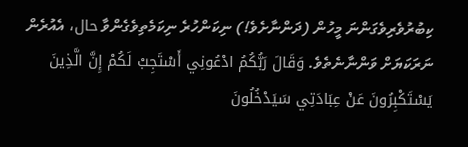ކިބުރުވެރިވެގަންނަ މީހުން (ދަންނާށެވެ!) ނިކަންހުރެ ނިކަމެތިވެގެންވާ حال، އެއުރެން ނަރަކަޔަށް ވަންނާނެތެވެ. وَقَالَ رَبُّكُمُ ادْعُونِي أَسْتَجِبْ لَكُمْ إِنَّ الَّذِينَ يَسْتَكْبِرُونَ عَنْ عِبَادَتِي سَيَدْخُلُونَ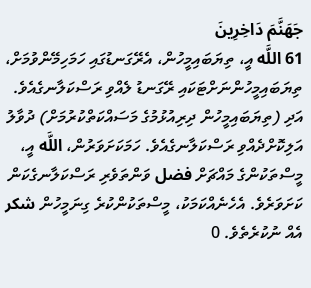جَهَنَّمَ دَاخِرِينَ
61 اللَّه އީ، ތިޔަބައިމީހުން، އެރޭގަނޑުގައި ހަމަހިމޭންވުމަށް، ތިޔަބައިމީހުންނަށްޓަކައި ރޭގަނޑު ލެއްވި ރަސްކަލާނގެއެވެ. އަދި (ތިޔަބައިމީހުން ދިރިއުޅުމުގެ މަސައްކަތްކުރުމަށް) ދުވާލު އަލިކޮށްދެއްވި ރަސްކަލާނގެއެވެ. ހަމަކަށަވަރުން، اللَّه އީ، މީސްތަކުންގެ މައްޗަށް فضل ވަންތަވެރި ރަސްކަލާނގެކަން ކަށަވަރެވެ. އެހެނެއްކަމަކު، މީސްތަކުންކުރެ ގިނަމީހުން شكر އެއް ނުކުރެތެވެ. 0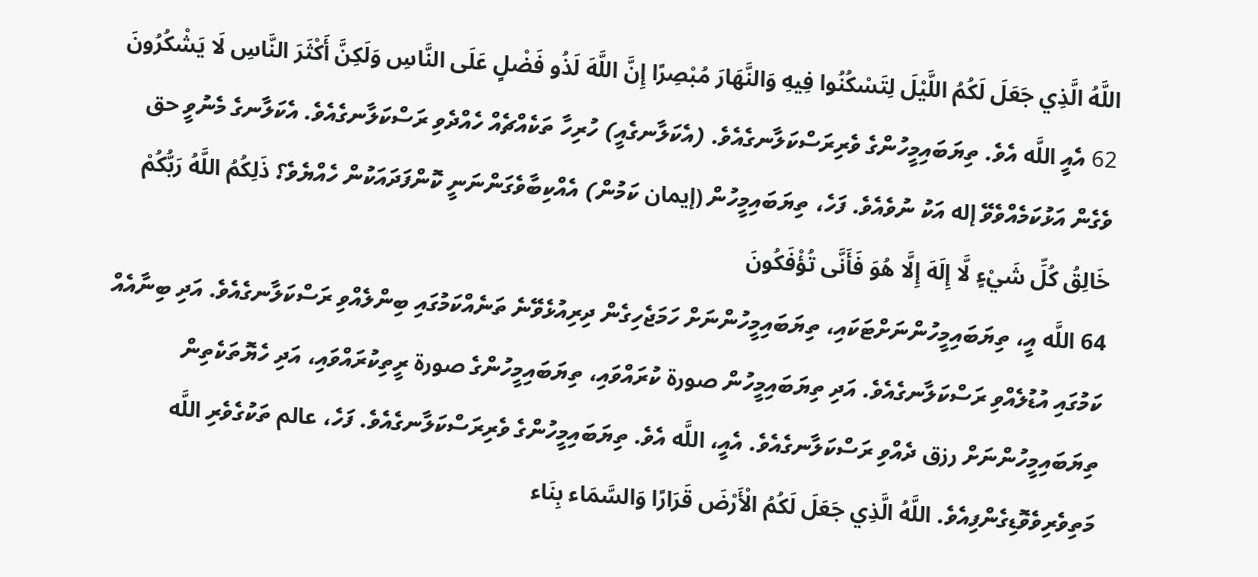اللَّهُ الَّذِي جَعَلَ لَكُمُ اللَّيْلَ لِتَسْكُنُوا فِيهِ وَالنَّهَارَ مُبْصِرًا إِنَّ اللَّهَ لَذُو فَضْلٍ عَلَى النَّاسِ وَلَكِنَّ أَكْثَرَ النَّاسِ لَا يَشْكُرُونَ
62 އެއީ اللَّه އެވެ. ތިޔަބައިމީހުންގެ ވެރިރަސްކަލާނގެއެވެ. (އެކަލާނގެއީ) ހުރިހާ ތަކެއްޗެއް ހެއްދެވި ރަސްކަލާނގެއެވެ. އެކަލާނގެ މެނުވީ حق ވެގެން އަޅުކަމެއްވެވޭ إله އަކު ނުވެއެވެ. ފަހެ، ތިޔަބައިމީހުން (إيمان ކަމުން) އެއްކިބާވެގަންނަނީ ކޮންފަދައަކުން ހެއްޔެވެ؟ ذَلِكُمُ اللَّهُ رَبُّكُمْ خَالِقُ كُلِّ شَيْءٍ لَّا إِلَهَ إِلَّا هُوَ فَأَنَّى تُؤْفَكُونَ
64 اللَّه އީ، ތިޔަބައިމީހުންނަށްޓަކައި، ތިޔަބައިމީހުންނަށް ހަމަޖެހިގެން ދިރިއުޅެވޭނެ ތަނެއްކަމުގައި ބިންލެއްވި ރަސްކަލާނގެއެވެ. އަދި ބިނާއެއް ކަމުގައި އުޑުލެއްވި ރަސްކަލާނގެއެވެ. އަދި ތިޔަބައިމީހުން صورة ކުރައްވައި، ތިޔަބައިމީހުންގެ صورة ރީތިކުރައްވައި، އަދި ހެޔޮތަކެތިން ތިޔަބައިމީހުންނަށް رزق ދެއްވި ރަސްކަލާނގެއެވެ. އެއީ، اللَّه އެވެ. ތިޔަބައިމީހުންގެ ވެރިރަސްކަލާނގެއެވެ. ފަހެ، عالم ތަކުގެވެރި اللَّه މަތިވެރިވެވޮޑިގެންފިއެވެ. اللَّهُ الَّذِي جَعَلَ لَكُمُ الْأَرْضَ قَرَارًا وَالسَّمَاء بِنَاء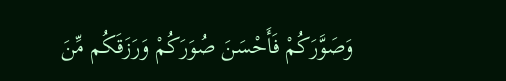وَصَوَّرَكُمْ فَأَحْسَنَ صُوَرَكُمْ وَرَزَقَكُم مِّنَ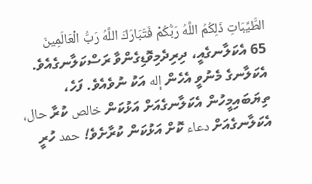الطَّيِّبَاتِ ذَلِكُمُ اللَّهُ رَبُّكُمْ فَتَبَارَكَ اللَّهُ رَبُّ الْعَالَمِينَ
65 އެކަލާނގެއީ، ދިރިދެމިވޮޑިގެންވާ ރަސްކަލާނގެއެވެ. އެކަލާނގެ މެނުވީ އެހެން إله އަކު ނުވެއެވެ. ފަހެ، ތިޔަބައިމީހުން އެކަލާނގެއަށް އަޅުކަން خالص ކުރާ حال، އެކަލާނގެއަށް دعاء ކޮށް އަޅުކަން ކުރާށެވެ! حمد ހުރީ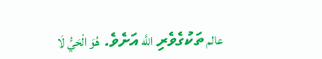عالم ތަކުގެވެރި اللَّه އަށެވެ. هُوَ الْحَيُّ لَا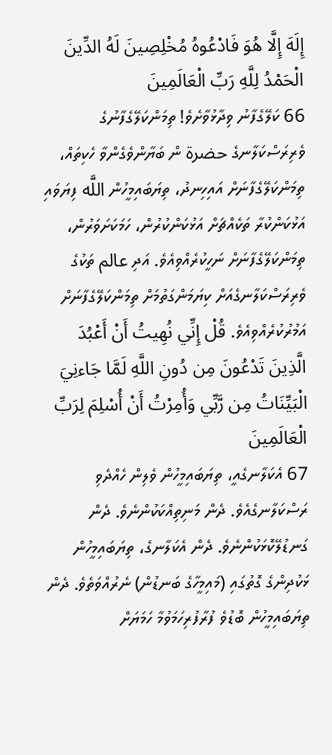إِلَهَ إِلَّا هُوَ فَادْعُوهُ مُخْلِصِينَ لَهُ الدِّينَ الْحَمْدُ لِلَّهِ رَبِّ الْعَالَمِينَ
66 ކަލޭގެފާނު ވިދާޅުވާށެވެ! ތިމަންކަލޭގެފާނުގެ ވެރިރަސްކަލާނގެ حضرة ން ބަޔާންވެގެންވާ ހެކިތައް، ތިމަންކަލޭގެފާނަށް އައިހިނދު، ތިޔަބައިމީހުން اللَّه ފިޔަވައި އަޅުކަންކުރާ ތަކެއްޗަށް އަޅުކަންކުރުން، ހަމަކަށަވަރުން، ތިމަންކަލޭގެފާނަށް ނަހީކުރެއްވިއެވެ. އަދި عالم ތަކުގެ ވެރިރަސްކަލާނގެއަށް ކިޔަމަންގަތުމަށް ތިމަންކަލޭގެފާނަށް އަމުރުކުރެއްވިއެވެ. قُلْ إِنِّي نُهِيتُ أَنْ أَعْبُدَ الَّذِينَ تَدْعُونَ مِن دُونِ اللَّهِ لَمَّا جَاءنِيَ الْبَيِّنَاتُ مِن رَّبِّي وَأُمِرْتُ أَنْ أُسْلِمَ لِرَبِّ الْعَالَمِينَ
67 އެކަލާނގެއީ، ތިޔަބައިމީހުން ވެލިން ހެއްދެވި ރަސްކަލާނގެއެވެ. ދެން މަނިތިއްކަކުންނެވެ. ދެން ގަނޑުލޭކޮޅަކުންނެވެ. ދެން އެކަލާނގެ، ތިޔަބައިމީހުން ޅަކުދިންގެ ގޮތުގައި (މައިމީހާގެ ބަނޑުން) ނެރުއްވަތެވެ. ދެން ތިޔަބައިމީހުން ބޮޑުވެ ފުރާފުރިހަމަވުމާ ހަމަޔަށް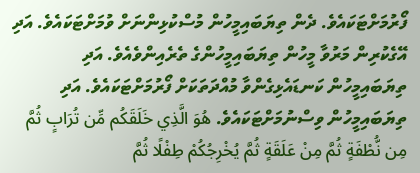ފޯރުމަށްޓަކައެވެ. ދެން ތިޔަބައިމީހުން މުސްކުޅިންނަށް ވުމަށްޓަކައެވެ. އަދި އޭގެކުރިން މަރުވާ މީހުން ތިޔަބައިމީހުންގެ ތެރެއިންވެއެވެ. އަދި ތިޔަބައިމީހުން ކަނޑައެޅިގެންވާ މުއްދަތަކަށް ފޯރުމަށްޓަކައެވެ. އަދި ތިޔަބައިމީހުން ވިސްނުމަށްޓަކައެވެ. هُوَ الَّذِي خَلَقَكُم مِّن تُرَابٍ ثُمَّ مِن نُّطْفَةٍ ثُمَّ مِنْ عَلَقَةٍ ثُمَّ يُخْرِجُكُمْ طِفْلًا ثُمَّ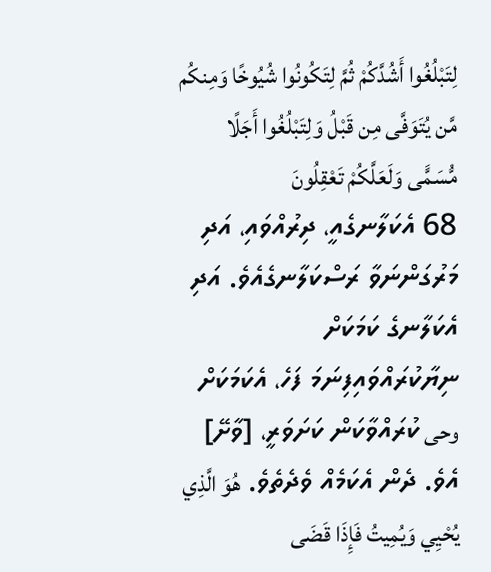لِتَبْلُغُوا أَشُدَّكُمْ ثُمَّ لِتَكُونُوا شُيُوخًا وَمِنكُم مَّن يُتَوَفَّى مِن قَبْلُ وَلِتَبْلُغُوا أَجَلًا مُّسَمًّى وَلَعَلَّكُمْ تَعْقِلُونَ
68 އެކަލާނގެއީ، ދިރުއްވައި، އަދި މަރުގަންނަވާ ރަސްކަލާނގެއެވެ. އަދި އެކަލާނގެ ކަމަކަށް ނިޔާކުރައްވައިފިނަމަ ފަހެ، އެކަމަކަށް وحى ކުރައްވާކަން ކަށަވަރީ، [ވާށޭ] އެވެ. ދެން އެކަމެއް ވެދެތެވެ. هُوَ الَّذِي يُحْيِي وَيُمِيتُ فَإِذَا قَضَى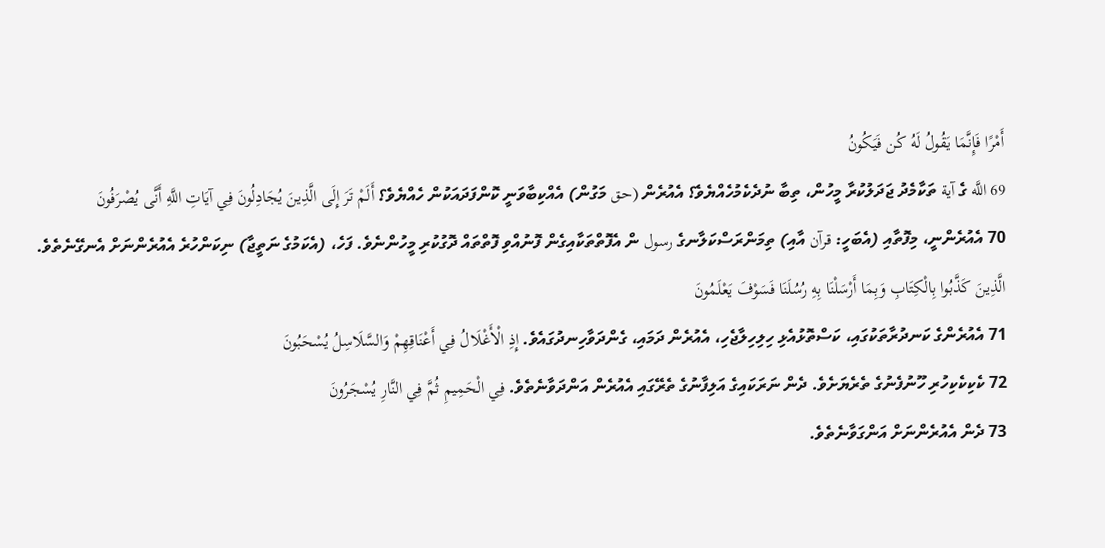أَمْرًا فَإِنَّمَا يَقُولُ لَهُ كُن فَيَكُونُ
69 اللَّه ގެ آية ތަކާމެދު ޖަދަލުކުރާ މީހުން، ތިބާ ނުދެކެމުހެއްޔެވެ؟ އެއުރެން (حق މަގުން) އެއްކިބާވަނީ ކޮންފަދައަކުން ހެއްޔެވެ؟ أَلَمْ تَرَ إِلَى الَّذِينَ يُجَادِلُونَ فِي آيَاتِ اللَّهِ أَنَّى يُصْرَفُونَ
70 އެއުރެންނީ، މިފޮތާއި (އެބަހީ: قرآن އާއި) ތިމަންރަސްކަލާނގެ رسول ން އެފޮތްތަކާއިގެން ފޮނުއްވި ފޮތްތައް ދޮގުކުރި މީހުންނެވެ. ފަހެ، (އެކަމުގެ ނަތީޖާ) ނިކަންހުރެ އެއުރެންނަށް އެނގޭނެތެވެ. الَّذِينَ كَذَّبُوا بِالْكِتَابِ وَبِمَا أَرْسَلْنَا بِهِ رُسُلَنَا فَسَوْفَ يَعْلَمُونَ
71 އެއުރެންގެ ކަނދުރާތަކުގައި، ކަސްތޮޅުއެޅި ހިލިހިލާޖެހި، އެއުރެން ދަމައި، ގެންދަވާހިނދުގައެވެ. إِذِ الْأَغْلَالُ فِي أَعْنَاقِهِمْ وَالسَّلَاسِلُ يُسْحَبُونَ
72 ކެކިކެކިހުރި ހޫނުފެނުގެ ތެރެޔަށެވެ. ދެން ނަރަކައިގެ އަލިފާނުގެ ތެރޭގައި އެއުރެން އަންދަވާނެތެވެ. فِي الْحَمِيمِ ثُمَّ فِي النَّارِ يُسْجَرُونَ
73 ދެން އެއުރެންނަށް އަންގަވާނެތެވެ.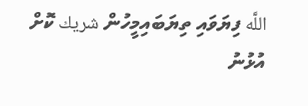اللَّه ފިޔަވައި ތިޔަބައިމީހުން شريك ކޮށް އުޅުނު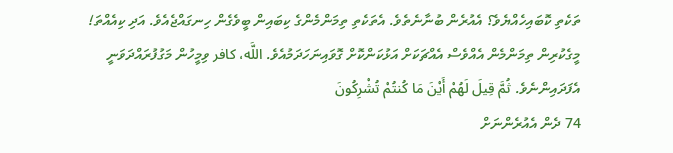ތަކެތި ކޮބައިހެއްޔެވެ؟ އެއުރެން ބުނާނެތެވެ. އެތަކެތި ތިމަންމެންގެ ކިބައިން ބީވެގެން ހިނގައްޖެއެވެ. އަދި ކިއެއްތަ! މީގެކުރިން ތިމަންމެން އެއްވެސް އެއްޗަކަށް އަޅުކަންކޮށް ގޮވައިނަހަދަމުއެވެ. اللَّه، كافر ވިމީހުން މަގުފުރައްދަވަނީ އެފަދައިންނެވެ. ثُمَّ قِيلَ لَهُمْ أَيْنَ مَا كُنتُمْ تُشْرِكُونَ
74 ދެން އެއުރެންނަށް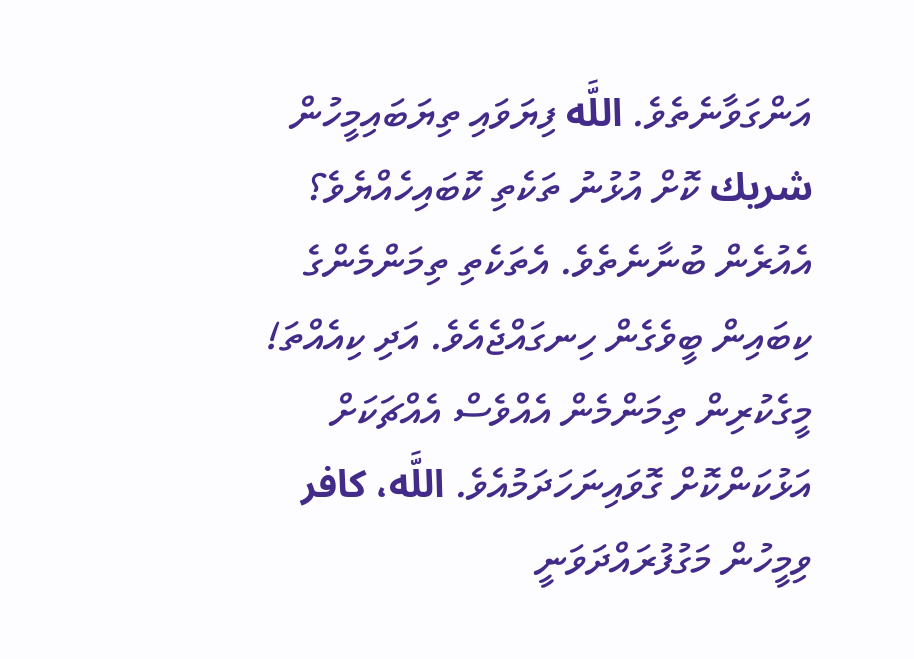އަންގަވާނެތެވެ. اللَّه ފިޔަވައި ތިޔަބައިމީހުން شريك ކޮށް އުޅުނު ތަކެތި ކޮބައިހެއްޔެވެ؟ އެއުރެން ބުނާނެތެވެ. އެތަކެތި ތިމަންމެންގެ ކިބައިން ބީވެގެން ހިނގައްޖެއެވެ. އަދި ކިއެއްތަ! މީގެކުރިން ތިމަންމެން އެއްވެސް އެއްޗަކަށް އަޅުކަންކޮށް ގޮވައިނަހަދަމުއެވެ. اللَّه، كافر ވިމީހުން މަގުފުރައްދަވަނީ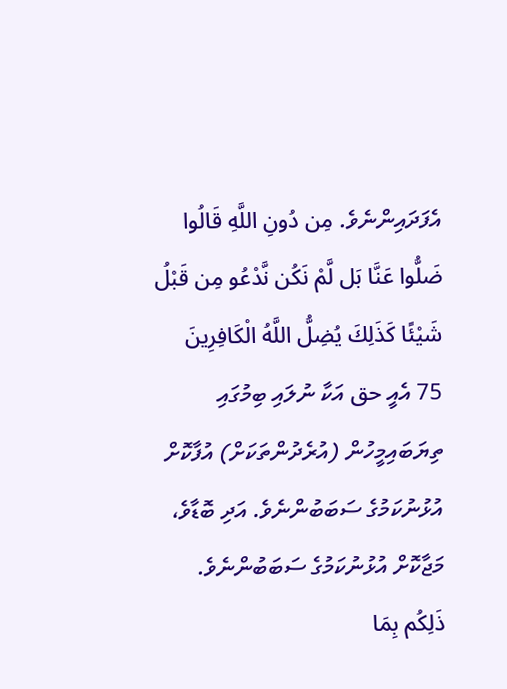އެފަދައިންނެވެ. مِن دُونِ اللَّهِ قَالُوا ضَلُّوا عَنَّا بَل لَّمْ نَكُن نَّدْعُو مِن قَبْلُ شَيْئًا كَذَلِكَ يُضِلُّ اللَّهُ الْكَافِرِينَ
75 އެއީ حق އަކާ ނުލައި ބިމުގައި ތިޔަބައިމީހުން (އުރެދުންތަކަށް) އުފާކޮށް އުޅުނުކަމުގެ ސަބަބުންނެވެ. އަދި ބޮޑާވެ، މަޖާކޮށް އުޅުނުކަމުގެ ސަބަބުންނެވެ. ذَلِكُم بِمَا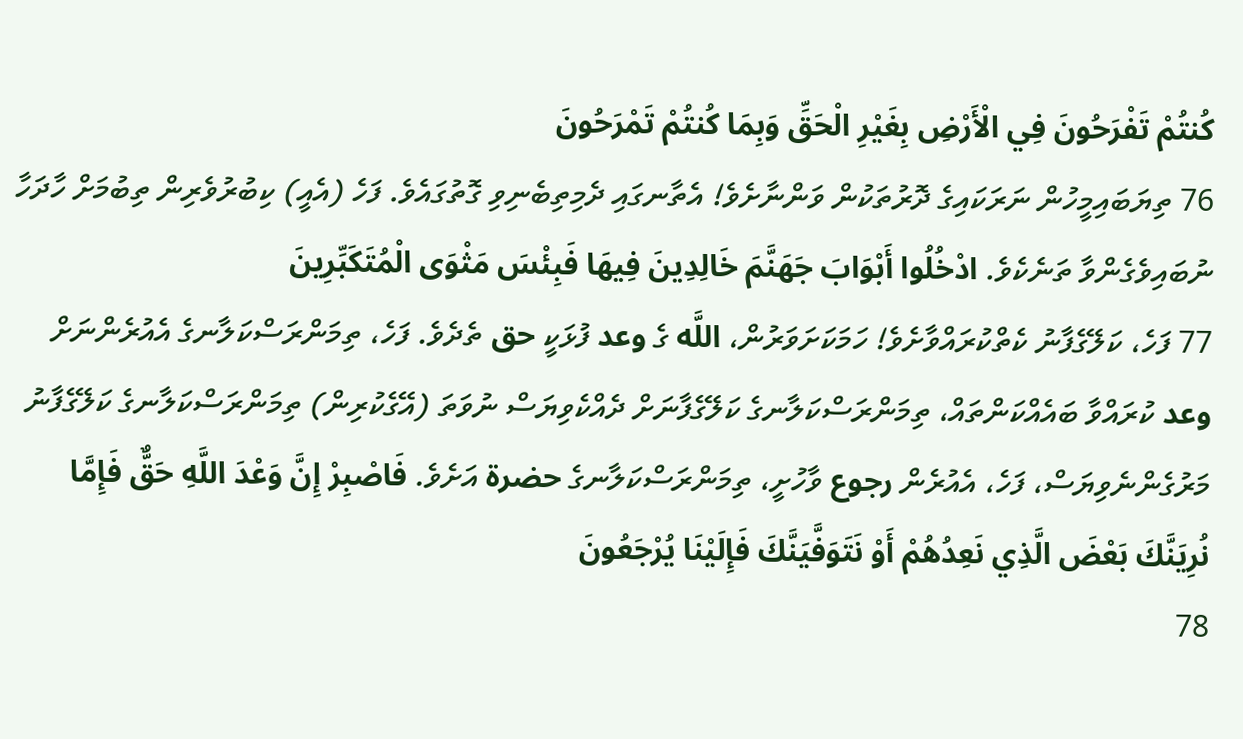كُنتُمْ تَفْرَحُونَ فِي الْأَرْضِ بِغَيْرِ الْحَقِّ وَبِمَا كُنتُمْ تَمْرَحُونَ
76 ތިޔަބައިމީހުން ނަރަކައިގެ ދޮރުތަކުން ވަންނާށެވެ! އެތާނގައި ދެމިތިބެނިވި ގޮތުގައެވެ. ފަހެ (އެއީ) ކިބުރުވެރިން ތިބުމަށް ހާދަހާ ނުބައިވެގެންވާ ތަނެކެވެ. ادْخُلُوا أَبْوَابَ جَهَنَّمَ خَالِدِينَ فِيهَا فَبِئْسَ مَثْوَى الْمُتَكَبِّرِينَ
77 ފަހެ، ކަލޭގެފާނު ކެތްކުރައްވާށެވެ! ހަމަކަށަވަރުން، اللَّه ގެ وعد ފުޅަކީ حق ތެދެވެ. ފަހެ، ތިމަންރަސްކަލާނގެ އެއުރެންނަށް وعد ކުރައްވާ ބައެއްކަންތައް، ތިމަންރަސްކަލާނގެ ކަލޭގެފާނަށް ދެއްކެވިޔަސް ނުވަތަ (އޭގެކުރިން) ތިމަންރަސްކަލާނގެ ކަލޭގެފާނު މަރުގެންނެވިޔަސް، ފަހެ، އެއުރެން رجوع ވާހުށީ، ތިމަންރަސްކަލާނގެ حضرة އަށެވެ. فَاصْبِرْ إِنَّ وَعْدَ اللَّهِ حَقٌّ فَإِمَّا نُرِيَنَّكَ بَعْضَ الَّذِي نَعِدُهُمْ أَوْ نَتَوَفَّيَنَّكَ فَإِلَيْنَا يُرْجَعُونَ
78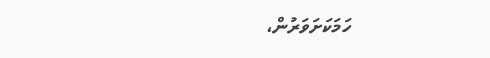ހަމަކަށަވަރުން،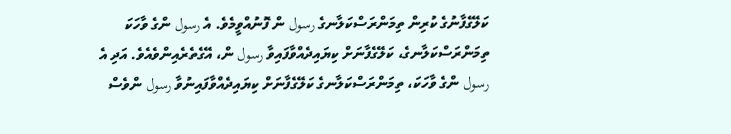ކަލޭގެފާނުގެ ކުރިން ތިމަންރަސްކަލާނގެ رسول ން ފޮނުއްވީމެވެ. އެ رسول ންގެ ވާހަކަ ތިމަންރަސްކަލާނގެ، ކަލޭގެފާނަށް ކިޔައިދެއްވާފައިވާ رسول ން، އޭގެތެރެއިންވެއެވެ. އަދި އެ رسول ންގެ ވާހަކަ، ތިމަންރަސްކަލާނގެ ކަލޭގެފާނަށް ކިޔައިދެއްވާފައިނުވާ رسول ންވެސް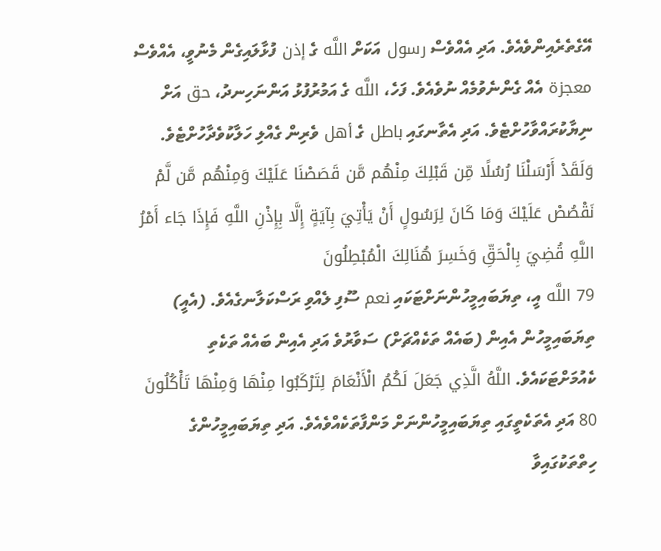އޭގެތެރެއިންވެއެވެ. އަދި އެއްވެސް رسول އަކަށް اللَّه ގެ إذن ފުޅާލައިގެން މެނުވީ، އެއްވެސް معجزة އެއް ގެންނެވުމެއް ނުވެއެވެ. ފަހެ، اللَّه ގެ އަމުރުފުޅު އަންނަހިނދު، حق އަށް ނިޔާކުރައްވާހުށްޓެވެ. އަދި އެތާނގައި باطل ގެ أهل ވެރިން ގެއްލި ހަލާކުވެދާހުށްޓެވެ. وَلَقَدْ أَرْسَلْنَا رُسُلًا مِّن قَبْلِكَ مِنْهُم مَّن قَصَصْنَا عَلَيْكَ وَمِنْهُم مَّن لَّمْ نَقْصُصْ عَلَيْكَ وَمَا كَانَ لِرَسُولٍ أَنْ يَأْتِيَ بِآيَةٍ إِلَّا بِإِذْنِ اللَّهِ فَإِذَا جَاء أَمْرُ اللَّهِ قُضِيَ بِالْحَقِّ وَخَسِرَ هُنَالِكَ الْمُبْطِلُونَ
79 اللَّه އީ، ތިޔަބައިމީހުންނަށްޓަކައި نعم ސޫފި ލެއްވި ރަސްކަލާނގެއެވެ. (އެއީ) ތިޔަބައިމީހުން އެއިން (ބައެއް ތަކެއްޗަށް) ސަވާރުވެ އަދި އެއިން ބައެއް ތަކެތި ކެއުމަށްޓަކައެވެ. اللَّهُ الَّذِي جَعَلَ لَكُمُ الْأَنْعَامَ لِتَرْكَبُوا مِنْهَا وَمِنْهَا تَأْكُلُونَ
80 އަދި އެތަކެތީގައި ތިޔަބައިމީހުންނަށް މަންފާތަކެއްވެއެވެ. އަދި ތިޔަބައިމީހުންގެ ހިތްތަކުގައިވާ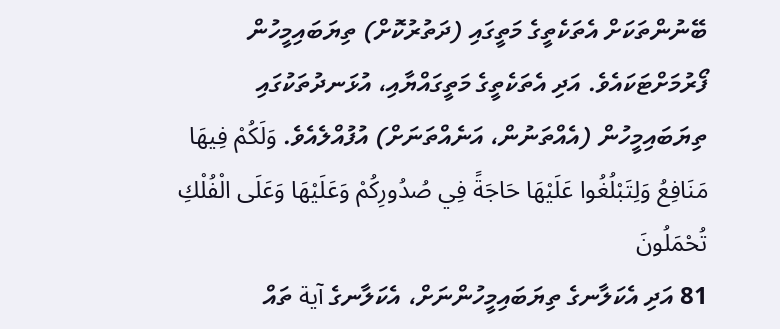ބޭނުންތަކަށް އެތަކެތީގެ މަތީގައި (ދަތުރުކޮށް) ތިޔަބައިމީހުން ފޯރުމަށްޓަކައެވެ. އަދި އެތަކެތީގެ މަތީގައްޔާއި، އުޅަނދުތަކުގައި ތިޔަބައިމީހުން (އެއްތަނުން، އަނެއްތަނަށް) އުފުއްލެއެވެ. وَلَكُمْ فِيهَا مَنَافِعُ وَلِتَبْلُغُوا عَلَيْهَا حَاجَةً فِي صُدُورِكُمْ وَعَلَيْهَا وَعَلَى الْفُلْكِ تُحْمَلُونَ
81 އަދި އެކަލާނގެ ތިޔަބައިމީހުންނަށް، އެކަލާނގެ آية ތައް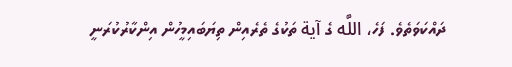ދައްކަވަތެވެ. ފަހެ، اللَّه ގެ آية ތަކުގެ ތެރެއިން ތިޔަބައިމީހުން އިންކާރުކުރަނީ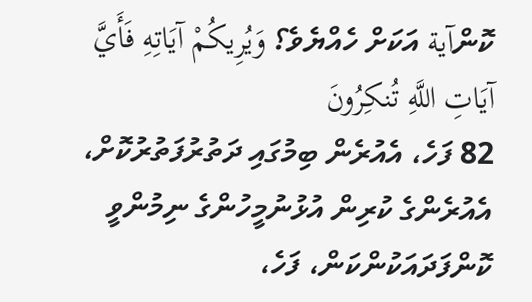ކޮންآية އަކަށް ހެއްޔެވެ؟ وَيُرِيكُمْ آيَاتِهِ فَأَيَّ آيَاتِ اللَّهِ تُنكِرُونَ
82 ފަހެ، އެއުރެން ބިމުގައި ދަތުރުފަތުރުކޮށް، އެއުރެންގެ ކުރިން އުޅުނުމީހުންގެ ނިމުންވީ ކޮންފަދައަކުންކަން، ފަހެ،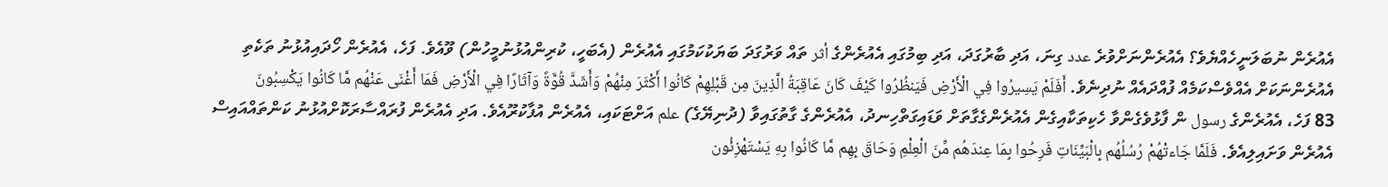އެއުރެން ނުބަލަނީހެއްޔެވެ؟ އެއުރެންނަށްވުރެ عدد ގިނަ، އަދި ބާރުގަދަ، އަދި ބިމުގައި އެއުރެންގެ أثر ތައް ވަރުގަދަ ބަޔަކުކަމުގައި އެއުރެން (އެބަހީ، ކުރިންއުޅުނުމީހުން) ވޫއެވެ. ފަހެ، އެއުރެން ހޯދައިއުޅުނު ތަކެތި އެއުރެންނަކަށް އެއްވެސްކަމެއް ފުއްދައެއް ނުދިނެވެ. أَفَلَمْ يَسِيرُوا فِي الْأَرْضِ فَيَنظُرُوا كَيْفَ كَانَ عَاقِبَةُ الَّذِينَ مِن قَبْلِهِمْ كَانُوا أَكْثَرَ مِنْهُمْ وَأَشَدَّ قُوَّةً وَآثَارًا فِي الْأَرْضِ فَمَا أَغْنَى عَنْهُم مَّا كَانُوا يَكْسِبُونَ
83 ފަހެ، އެއުރެންގެ رسول ން ފާޅުވެގެންވާ ހެކިތަކާއިގެން އެއުރެންގެގާތަށް ވަޑައިގަތްހިނދު، އެއުރެންގެ ގާތުގައިވާ (ދުނިޔޭގެ) علم އަށްޓަކައި، އެއުރެން އުފާކުރޫއެވެ. އަދި އެއުރެން ފުރައްސާރަކޮށްއުޅުނު ކަންތައްއައިސް އެއުރެން ވަށައިލިއެވެ. فَلَمَّا جَاءتْهُمْ رُسُلُهُم بِالْبَيِّنَاتِ فَرِحُوا بِمَا عِندَهُم مِّنَ الْعِلْمِ وَحَاقَ بِهِم مَّا كَانُوا بِهِ يَسْتَهْزِئُون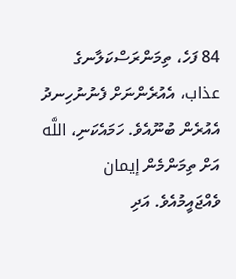84 ފަހެ، ތިމަންރަސްކަލާނގެ عذاب، އެއުރެންނަށް ފެނުނުހިނދު އެއުރެން ބުނޫއެވެ. ހަމައެކަނި، اللَّه އަށް ތިމަންމެން إيمان ވެއްޖައީމުއެވެ. އަދި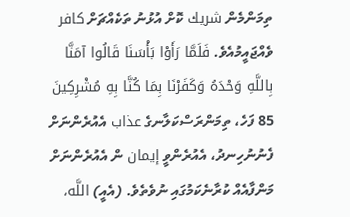ތިމަންމެން شريك ކޮށް އުޅުނު ތަކެއްޗަށް كافر ވެއްޖައީމުއެވެ. فَلَمَّا رَأَوْا بَأْسَنَا قَالُوا آمَنَّا بِاللَّهِ وَحْدَهُ وَكَفَرْنَا بِمَا كُنَّا بِهِ مُشْرِكِينَ
85 ފަހެ، ތިމަންރަސްކަލާނގެ عذاب އެއުރެންނަށް ފެނުނުހިނދު، އެއުރެންވީ إيمان ން އެއުރެންނަށް މަންފާއެއް ކުރާނެކަމުގައި ނުވެތެވެ. (އެއީ) اللَّه،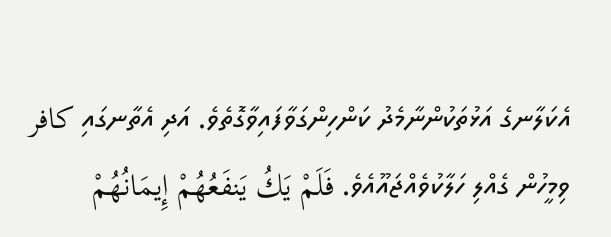އެކަލާނގެ އަޅުތަކުންނާމެދު ކަންހިންގަވާފައިވާގޮތެވެ. އަދި އެތާނގައި كافر ވިމީހުން ގެއްލި ހަލާކުވެއްޖައޫއެވެ. فَلَمْ يَكُ يَنفَعُهُمْ إِيمَانُهُمْ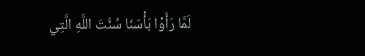لَمَّا رَأَوْا بَأْسَنَا سُنَّتَ اللَّهِ الَّتِي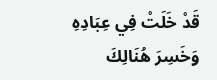قَدْ خَلَتْ فِي عِبَادِهِ وَخَسِرَ هُنَالِكَ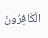الْكَافِرُونَ